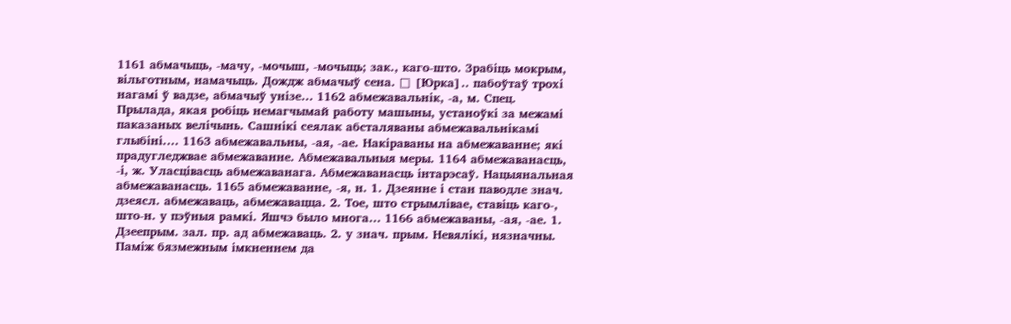1161 абмачыць, -мачу, -мочыш, -мочыць; зак., каго-што. Зрабіць мокрым, вільготным, намачыць. Дождж абмачыў сена. □ [Юрка].. пабоўтаў трохі нагамі ў вадзе, абмачыў унізе… 1162 абмежавальнік, -а, м. Спец. Прылада, якая робіць немагчымай работу машыны, устаноўкі за межамі паказаных велічынь. Сашнікі сеялак абсталяваны абмежавальнікамі глыбіні.… 1163 абмежавальны, -ая, -ае. Накіраваны на абмежаванне; які прадугледжвае абмежаванне. Абмежавальныя меры. 1164 абмежаванасць, -і, ж. Уласцівасць абмежаванага. Абмежаванасць інтарэсаў. Нацыянальная абмежаванасць. 1165 абмежаванне, -я, н. 1. Дзеянне і стан паводле знач. дзеясл. абмежаваць, абмежавацца. 2. Тое, што стрымлівае, ставіць каго-, што-н. у пэўныя рамкі. Яшчэ было многа… 1166 абмежаваны, -ая, -ае. 1. Дзеепрым. зал. пр. ад абмежаваць. 2. у знач. прым. Невялікі, нязначны. Паміж бязмежным імкненнем да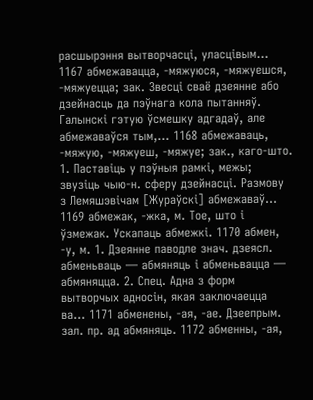расшырэння вытворчасці, уласцівым… 1167 абмежавацца, -мяжуюся, -мяжуешся, -мяжуецца; зак. Звесці сваё дзеянне або дзейнасць да пэўнага кола пытанняў. Галынскі гэтую ўсмешку адгадаў, але абмежаваўся тым,… 1168 абмежаваць, -мяжую, -мяжуеш, -мяжуе; зак., каго-што. 1. Паставіць у пэўныя рамкі, межы; звузіць чыю-н. сферу дзейнасці. Размову з Лемяшэвічам [Жураўскі] абмежаваў… 1169 абмежак, -жка, м. Тое, што і ўзмежак. Ускапаць абмежкі. 1170 абмен, -у, м. 1. Дзеянне паводле знач. дзеясл. абменьваць — абмяняць і абменьвацца — абмяняцца. 2. Спец. Адна з форм вытворчых адносін, якая заключаецца ва… 1171 абменены, -ая, -ае. Дзеепрым. зал. пр. ад абмяняць. 1172 абменны, -ая,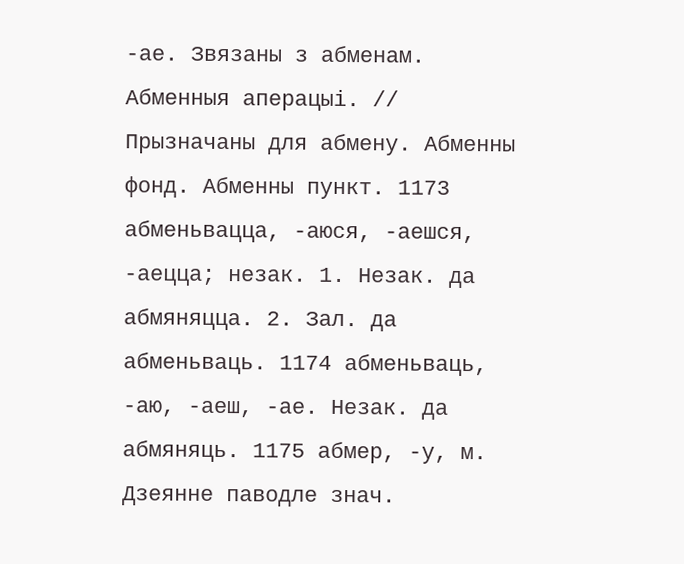-ае. Звязаны з абменам. Абменныя аперацыі. // Прызначаны для абмену. Абменны фонд. Абменны пункт. 1173 абменьвацца, -аюся, -аешся, -аецца; незак. 1. Незак. да абмяняцца. 2. Зал. да абменьваць. 1174 абменьваць, -аю, -аеш, -ае. Незак. да абмяняць. 1175 абмер, -у, м. Дзеянне паводле знач.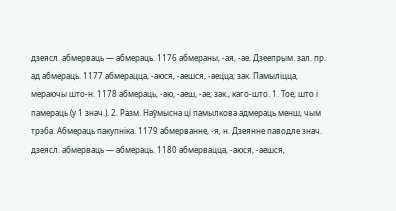дзеясл. абмерваць — абмераць. 1176 абмераны, -ая, -ае. Дзеепрым. зал. пр. ад абмераць. 1177 абмерацца, -аюся, -аешся, -аецца; зак. Памыліцца, мераючы што-н. 1178 абмераць, -аю, -аеш, -ае; зак., каго-што. 1. Тое, што і памераць (у 1 знач.). 2. Разм. Наўмысна ці памылкова адмераць менш, чым трэба. Абмераць пакупніка. 1179 абмерванне, -я, н. Дзеянне паводле знач. дзеясл. абмерваць — абмераць. 1180 абмервацца, -аюся, -аешся,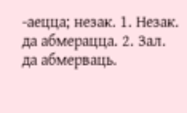-аецца; незак. 1. Незак. да абмерацца. 2. Зал. да абмерваць.